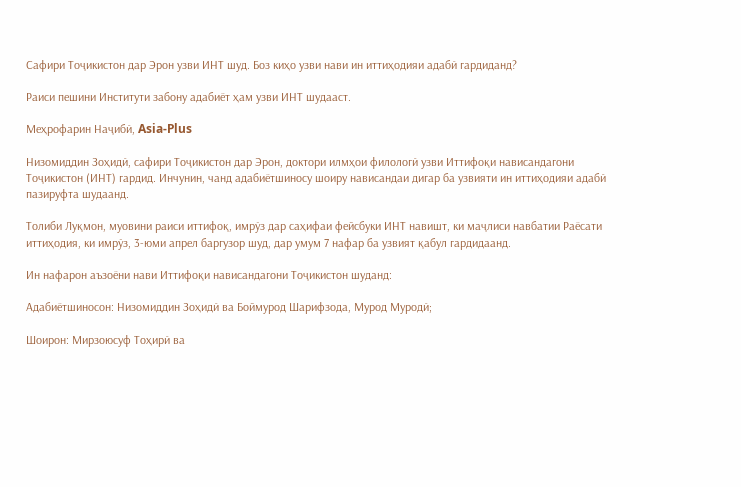Сафири Тоҷикистон дар Эрон узви ИНТ шуд. Боз киҳо узви нави ин иттиҳодияи адабӣ гардиданд?

Раиси пешини Институти забону адабиёт ҳам узви ИНТ шудааст.

Меҳрофарин Наҷибӣ, Asia-Plus

Низомиддин Зоҳидӣ, сафири Тоҷикистон дар Эрон, доктори илмҳои филологӣ узви Иттифоқи нависандагони Тоҷикистон (ИНТ) гардид. Инчунин, чанд адабиётшиносу шоиру нависандаи дигар ба узвияти ин иттиҳодияи адабӣ пазируфта шудаанд.

Толиби Луқмон, муовини раиси иттифоқ, имрӯз дар саҳифаи фейсбуки ИНТ навишт, ки маҷлиси навбатии Раёсати иттиҳодия, ки имрӯз, 3-юми апрел баргузор шуд, дар умум 7 нафар ба узвият қабул гардидаанд.

Ин нафарон аъзоёни нави Иттифоқи нависандагони Тоҷикистон шуданд:

Адабиётшиносон: Низомиддин Зоҳидӣ ва Боймурод Шарифзода, Мурод Муродӣ;

Шоирон: Мирзоюсуф Тоҳирӣ ва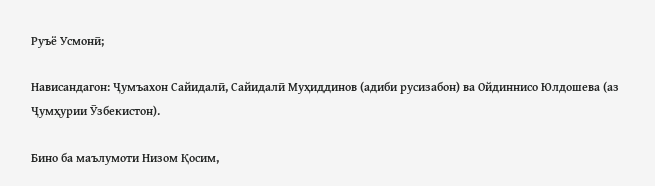Руъё Усмонӣ;

Нависандагон: Ҷумъахон Сайидалӣ, Сайидалӣ Муҳиддинов (адиби русизабон) ва Ойдиннисо Юлдошева (аз Ҷумҳурии Ӯзбекистон).

Бино ба маълумоти Низом Қосим,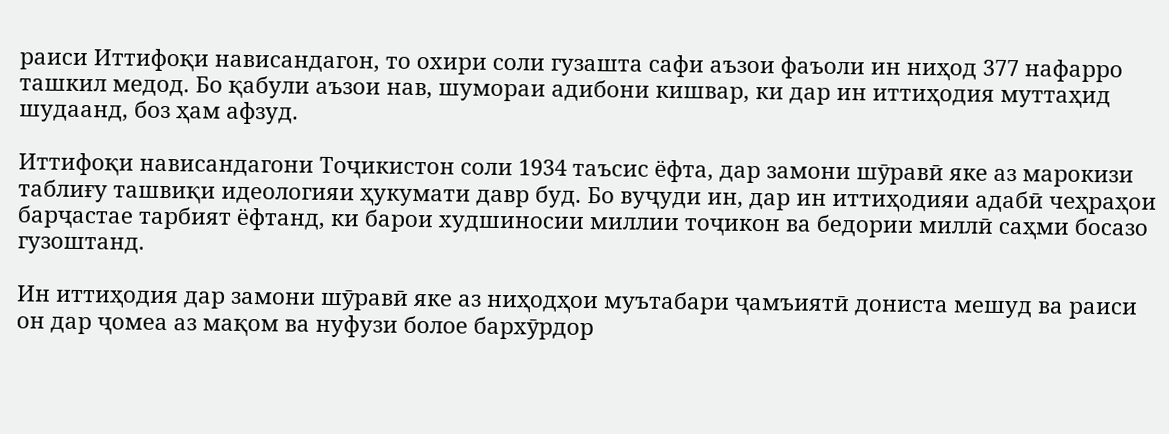раиси Иттифоқи нависандагон, то охири соли гузашта сафи аъзои фаъоли ин ниҳод 377 нафарро ташкил медод. Бо қабули аъзои нав, шумораи адибони кишвар, ки дар ин иттиҳодия муттаҳид шудаанд, боз ҳам афзуд.

Иттифоқи нависандагони Тоҷикистон соли 1934 таъсис ёфта, дар замони шӯравӣ яке аз марокизи таблиғу ташвиқи идеологияи ҳукумати давр буд. Бо вуҷуди ин, дар ин иттиҳодияи адабӣ чеҳраҳои барҷастае тарбият ёфтанд, ки барои худшиносии миллии тоҷикон ва бедории миллӣ саҳми босазо гузоштанд.

Ин иттиҳодия дар замони шӯравӣ яке аз ниҳодҳои муътабари ҷамъиятӣ дониста мешуд ва раиси он дар ҷомеа аз мақом ва нуфузи болое бархӯрдор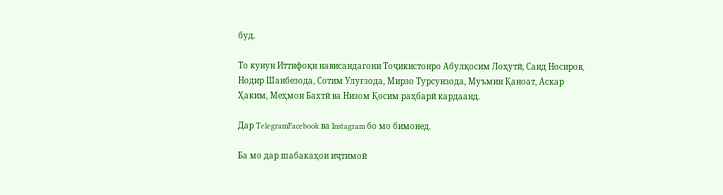буд.

То кунун Иттифоқи нависандагони Тоҷикистонро Абулқосим Лоҳутӣ, Саид Носиров, Нодир Шанбезода, Сотим Улуғзода, Мирзо Турсунзода, Муъмин Қаноат, Аскар Ҳаким, Меҳмон Бахтӣ ва Низом Қосим раҳбарӣ кардаанд.

Дар TelegramFacebook ва Instagram бо мо бимонед.

Ба мо дар шабакаҳои иҷтимоӣ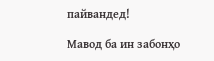пайвандед!

Мавод ба ин забонҳо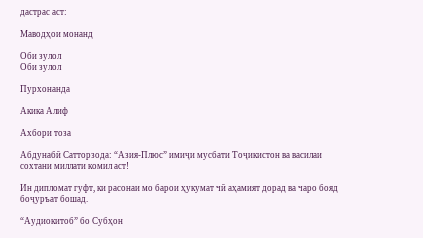дастрас аст:

Маводҳои монанд

Оби зулол
Оби зулол

Пурхонанда

Акика Алиф

Ахбори тоза

Абдунабӣ Сатторзода: “Азия-Плюс” имиҷи мусбати Тоҷикистон ва василаи сохтани миллати комил аст!

Ин дипломат гуфт, ки расонаи мо барои ҳукумат чӣ аҳамият дорад ва чаро бояд боҷуръат бошад.

“Аудиокитоб” бо Субҳон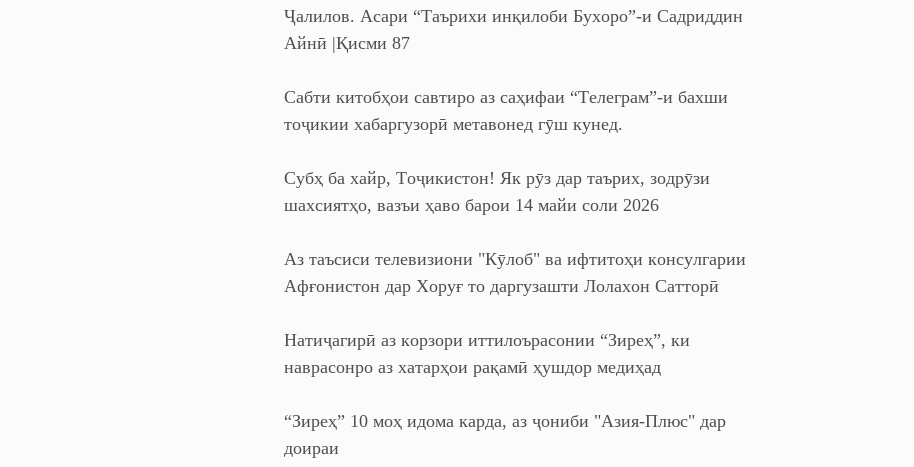Ҷалилов. Асари “Таърихи инқилоби Бухоро”-и Садриддин Айнӣ |Қисми 87

Cабти китобҳои савтиро аз саҳифаи “Телеграм”-и бахши тоҷикии хабаргузорӣ метавонед гӯш кунед.

Субҳ ба хайр, Тоҷикистон! Як рӯз дар таърих, зодрӯзи шахсиятҳо, вазъи ҳаво барои 14 майи соли 2026

Аз таъсиси телевизиони "Кӯлоб" ва ифтитоҳи консулгарии Афғонистон дар Хоруғ то даргузашти Лолахон Сатторӣ

Натиҷагирӣ аз корзори иттилоърасонии “Зиреҳ”, ки наврасонро аз хатарҳои рақамӣ ҳушдор медиҳад

“Зиреҳ” 10 моҳ идома карда, аз ҷониби "Азия-Плюс" дар доираи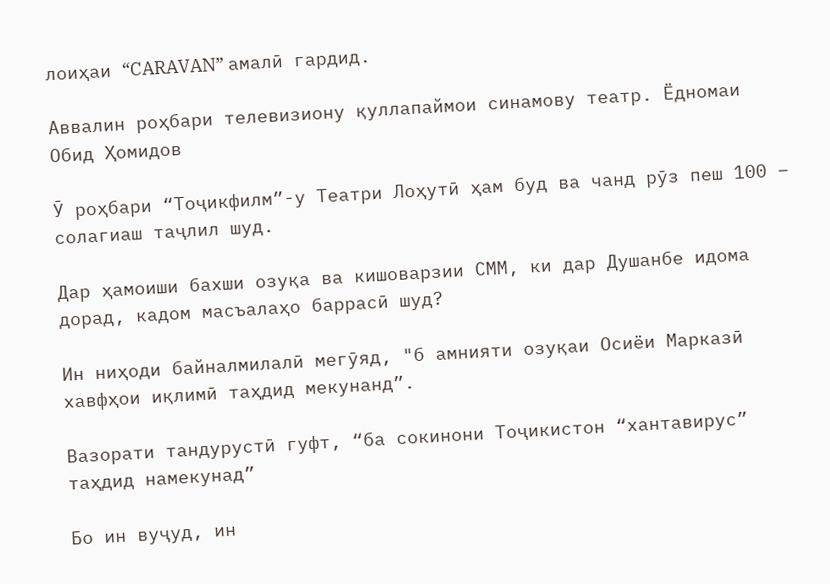лоиҳаи “CARAVAN” амалӣ гардид.

Аввалин роҳбари телевизиону қуллапаймои синамову театр. Ёдномаи Обид Ҳомидов

Ӯ роҳбари “Тоҷикфилм”-у Театри Лоҳутӣ ҳам буд ва чанд рӯз пеш 100 – солагиаш таҷлил шуд.

Дар ҳамоиши бахши озуқа ва кишоварзии СММ, ки дар Душанбе идома дорад, кадом масъалаҳо баррасӣ шуд?

Ин ниҳоди байналмилалӣ мегӯяд, "б амнияти озуқаи Осиёи Марказӣ хавфҳои иқлимӣ таҳдид мекунанд”.

Вазорати тандурустӣ гуфт, “ба сокинони Тоҷикистон “хантавирус” таҳдид намекунад”

Бо ин вуҷуд, ин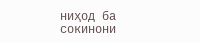ниҳод ба сокинони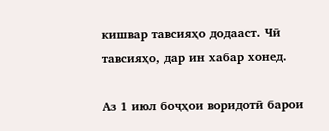кишвар тавсияҳо додааст. Чӣ тавсияҳо, дар ин хабар хонед.

Аз 1 июл боҷҳои воридотӣ барои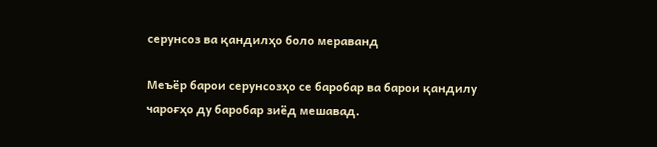серунсоз ва қандилҳо боло мераванд

Меъёр барои серунсозҳо се баробар ва барои қандилу чароғҳо ду баробар зиёд мешавад.